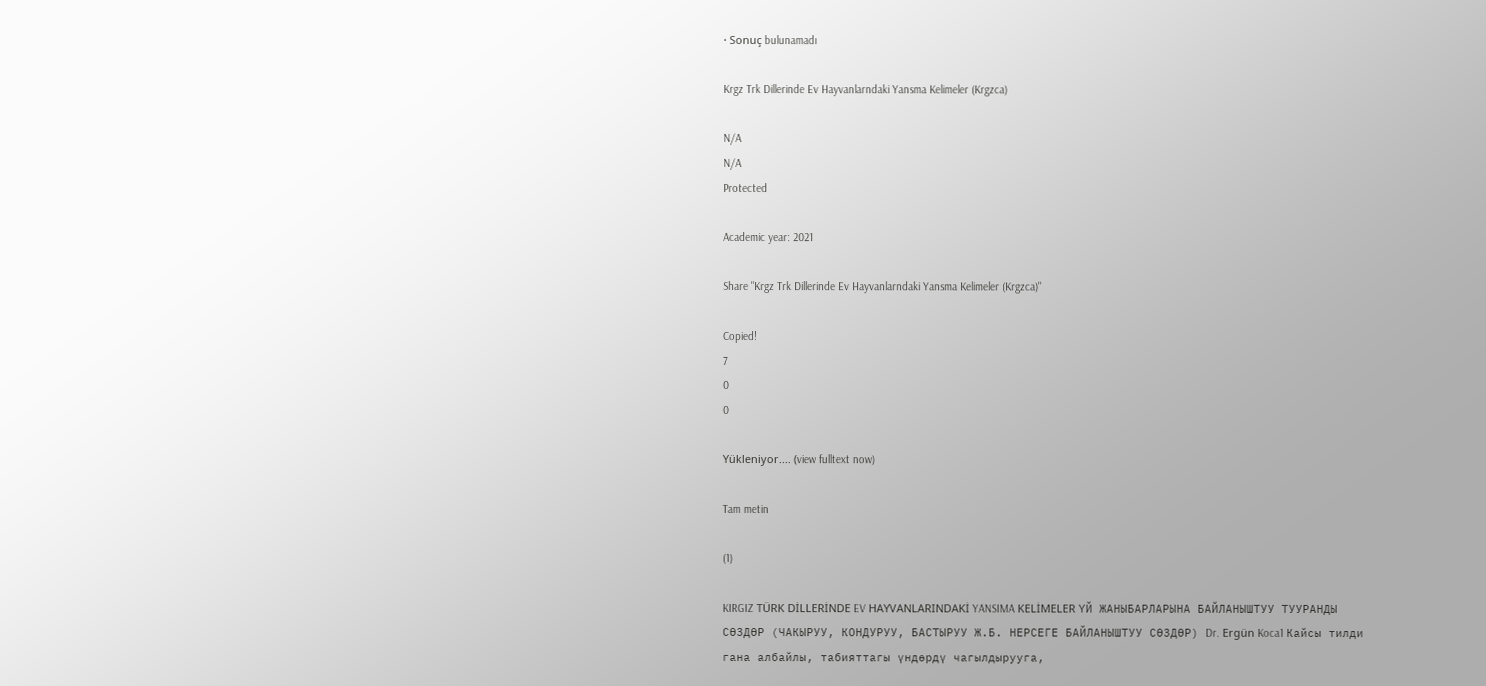• Sonuç bulunamadı

Krgz Trk Dillerinde Ev Hayvanlarndaki Yansma Kelimeler (Krgzca)

N/A
N/A
Protected

Academic year: 2021

Share "Krgz Trk Dillerinde Ev Hayvanlarndaki Yansma Kelimeler (Krgzca)"

Copied!
7
0
0

Yükleniyor.... (view fulltext now)

Tam metin

(1)

KIRGIZ TÜRK DİLLERİNDE EV HAYVANLARINDAKİ YANSIMA KELİMELER ҮЙ ЖАНЫБАРЛАРЫНА БАЙЛАНЫШТУУ ТУУРАНДЫ СӨЗДӨР (ЧАКЫРУУ, КОНДУРУУ, БАСТЫРУУ Ж.Б. НЕРСЕГЕ БАЙЛАНЫШТУУ СӨЗДӨР) Dr. Ergün Koca1 Кайсы тилди гана албайлы, табияттагы үндөрдү чагылдырууга,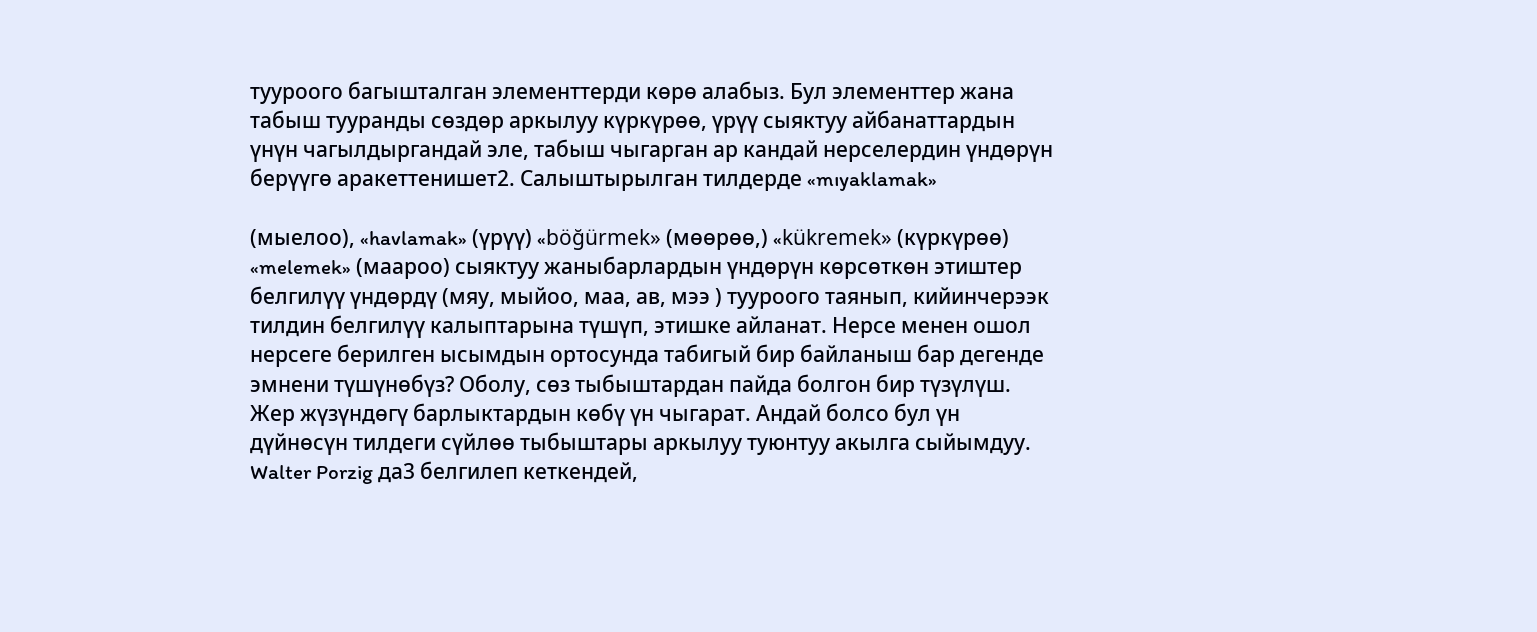тууроого багышталган элементтерди көрө алабыз. Бул элементтер жана табыш тууранды сөздөр аркылуу күркүрөө, үрүү сыяктуу айбанаттардын үнүн чагылдыргандай эле, табыш чыгарган ар кандай нерселердин үндөрүн берүүгө аракеттенишет2. Салыштырылган тилдерде «mıyaklamak»

(мыелоо), «havlamak» (үрүү) «böğürmek» (мөөрөө,) «kükremek» (күркүрөө) «melemek» (маароо) сыяктуу жаныбарлардын үндөрүн көрсөткөн этиштер белгилүү үндөрдү (мяу, мыйоо, маа, ав, мээ ) тууроого таянып, кийинчерээк тилдин белгилүү калыптарына түшүп, этишке айланат. Нерсе менен ошол нерсеге берилген ысымдын ортосунда табигый бир байланыш бар дегенде эмнени түшүнөбүз? Оболу, сөз тыбыштардан пайда болгон бир түзүлүш. Жер жүзүндөгү барлыктардын көбү үн чыгарат. Андай болсо бул үн дүйнөсүн тилдеги сүйлөө тыбыштары аркылуу туюнтуу акылга сыйымдуу. Walter Porzig да3 белгилеп кеткендей,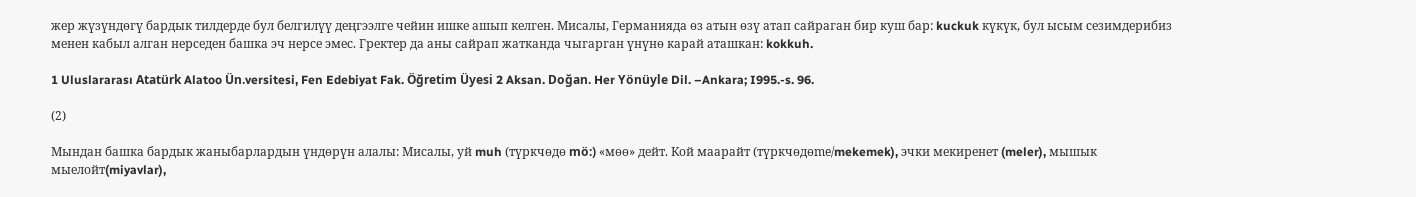жер жүзүндөгү бардык тилдерде бул белгилүү деңгээлге чейин ишке ашып келген. Мисалы, Германияда өз атын өзү атап сайраган бир куш бар: kuckuk күкүк, бул ысым сезимдерибиз менен кабыл алган нерседен башка эч нерсе эмес. Гректер да аны сайрап жатканда чыгарган үнүнө карай аташкан: kokkuh.

1 Uluslararası Atatürk Alatoo Ün.versitesi, Fen Edebiyat Fak. Öğretim Üyesi 2 Aksan. Doğan. Her Yönüyle Dil. –Ankara; I995.-s. 96.

(2)

Мындан башка бардык жаныбарлардын үндөрүн алалы: Мисалы, уй muh (түркчөдө mö:) «мөө» дейт. Кой маарайт (түркчөдөme/mekemek), эчки мекиренет (meler), мышык мыелойт(miyavlar),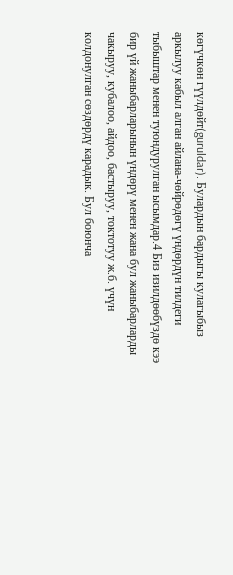көгүчкөн гүүлдөйт(guruldar). Булардын бардыгы кулагыбыз аркылуу кабыл алган айлана-чөйрөдөгү үндөрдүн тилдеги тыбыштар менен туюндурулган ысымдар.4 Биз изилдөөбүздө кээ бир үй жаныбарларынын үндөрү менен жана бул жаныбарларды чакыруу, кубалоо, айдоо, бастыруу, токтотуу ж.б. үчүн колдонулган сөздөрдү карадык. Бул боюнча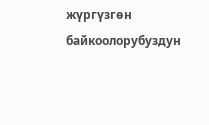жүргүзгөн байкоолорубуздун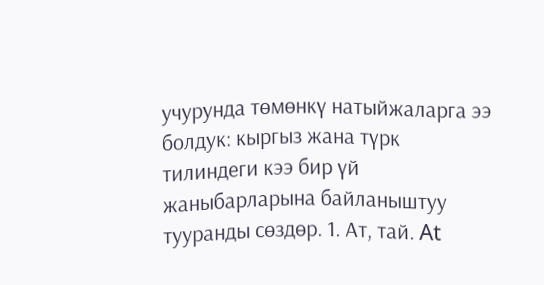учурунда төмөнкү натыйжаларга ээ болдук: кыргыз жана түрк тилиндеги кээ бир үй жаныбарларына байланыштуу тууранды сөздөр. 1. Aт, тай. At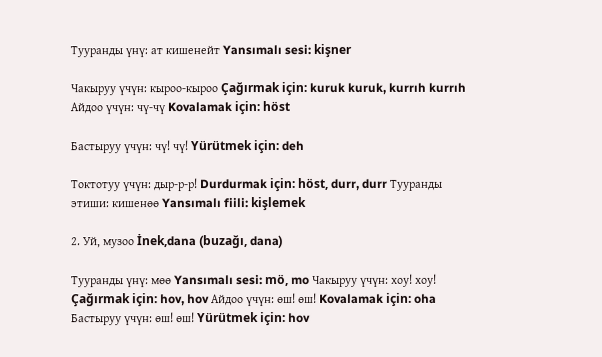Тууранды үнү: ат кишенейт Yansımalı sesi: kişner

Чакыруу үчүн: кыроо-кыроо Çağırmak için: kuruk kuruk, kurrıh kurrıh Айдоо үчүн: чү-чү Kovalamak için: höst

Бастыруу үчүн: чү! чү! Yürütmek için: deh

Токтотуу үчүн: дыр-р-р! Durdurmak için: höst, durr, durr Тууранды этиши: кишенөө Yansımalı fiili: kişlemek

2. Уй, музоо İnek,dana (buzağı, dana)

Тууранды үнү: мөө Yansımalı sesi: mö, mo Чакыруу үчүн: хоу! хоу! Çağırmak için: hov, hov Айдоо үчүн: өш! өш! Kovalamak için: oha Бастыруу үчүн: өш! өш! Yürütmek için: hov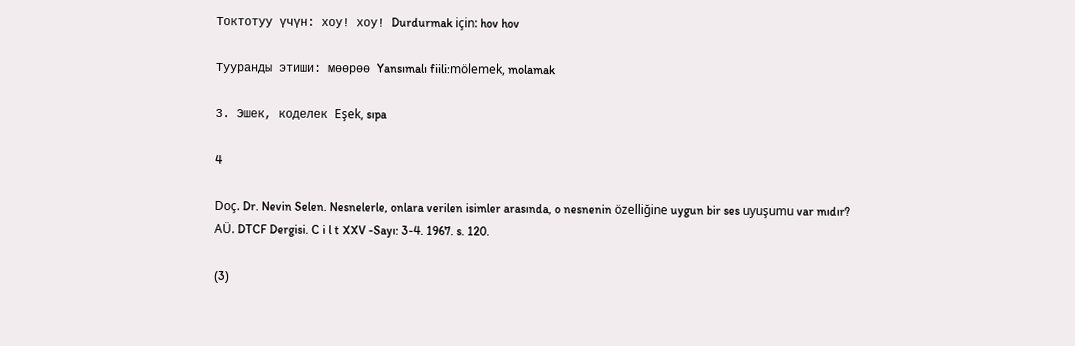Токтотуу үчүн: хоу! хоу! Durdurmak için: hov hov

Тууранды этиши: мөөрөө Yansımalı fiili:mölemek, molamak

3. Эшек, коделек Eşek, sıpa

4

Doç. Dr. Nevin Selen. Nesnelerle, onlara verilen isimler arasında, o nesnenin özelliğine uygun bir ses uyuşumu var mıdır? AÜ. DTCF Dergisi. C i l t XXV -Sayı: 3-4. 1967. s. 120.

(3)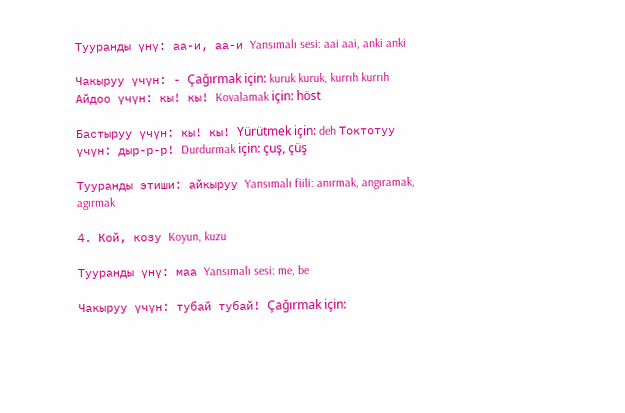Тууранды үнү: аа-и, аа-и Yansımalı sesi: aai aai, anki anki

Чакыруу үчүн: - Çağırmak için: kuruk kuruk, kurrıh kurrıh Айдоо үчүн: кы! кы! Kovalamak için: höst

Бастыруу үчүн: кы! кы! Yürütmek için: deh Токтотуу үчүн: дыр-р-р! Durdurmak için: çuş, çüş

Тууранды этиши: айкыруу Yansımalı fiili: anırmak, angıramak, agırmak

4. Кой, козу Koyun, kuzu

Тууранды үнү: маа Yansımalı sesi: me, be

Чакыруу үчүн: тубай тубай! Çağırmak için: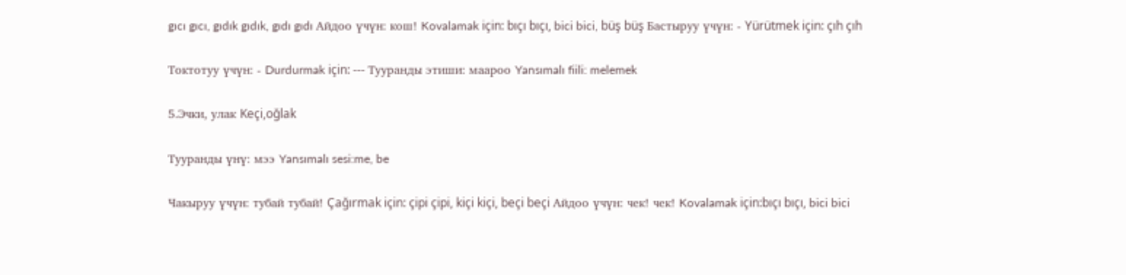gıcı gıcı, gıdık gıdık, gıdı gıdı Айдоо үчүн: кош! Kovalamak için: bıçı bıçı, bici bici, büş büş Бастыруу үчүн: - Yürütmek için: çıh çıh

Токтотуу үчүн: - Durdurmak için: --- Тууранды этиши: маароо Yansımalı fiili: melemek

5.Эчки, улак Keçi,oğlak

Тууранды үнү: мээ Yansımalı sesi:me, be

Чакыруу үчүн: тубай тубай! Çağırmak için: çipi çipi, kiçi kiçi, beçi beçi Айдоо үчүн: чек! чек! Kovalamak için:bıçı bıçı, bici bici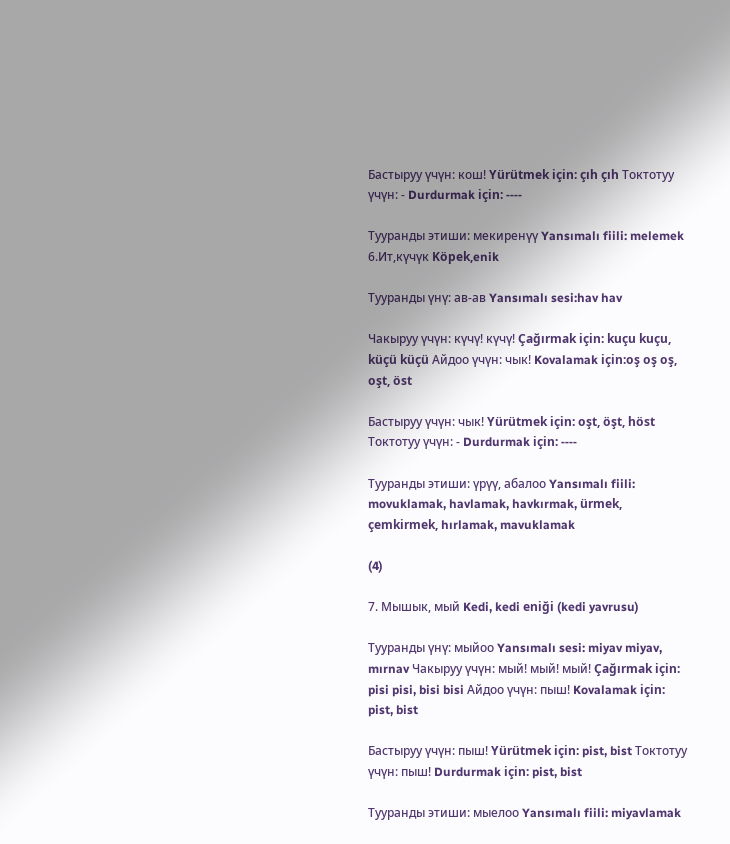Бастыруу үчүн: кош! Yürütmek için: çıh çıh Токтотуу үчүн: - Durdurmak için: ----

Тууранды этиши: мекиренүү Yansımalı fiili: melemek 6.Ит,күчүк Köpek,enik

Тууранды үнү: ав-ав Yansımalı sesi:hav hav

Чакыруу үчүн: күчү! күчү! Çağırmak için: kuçu kuçu, küçü küçü Айдоо үчүн: чык! Kovalamak için:oş oş oş, oşt, öst

Бастыруу үчүн: чык! Yürütmek için: oşt, öşt, höst Токтотуу үчүн: - Durdurmak için: ----

Тууранды этиши: үрүү, абалоо Yansımalı fiili: movuklamak, havlamak, havkırmak, ürmek, çemkirmek, hırlamak, mavuklamak

(4)

7. Мышык, мый Kedi, kedi eniği (kedi yavrusu)

Тууранды үнү: мыйоо Yansımalı sesi: miyav miyav, mırnav Чакыруу үчүн: мый! мый! мый! Çağırmak için: pisi pisi, bisi bisi Айдоо үчүн: пыш! Kovalamak için: pist, bist

Бастыруу үчүн: пыш! Yürütmek için: pist, bist Токтотуу үчүн: пыш! Durdurmak için: pist, bist

Тууранды этиши: мыелоо Yansımalı fiili: miyavlamak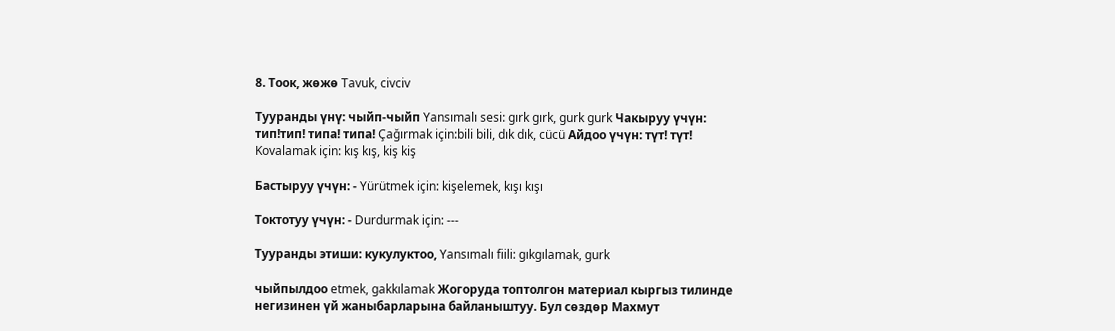8. Тоок, жөжө Tavuk, civciv

Тууранды үнү: чыйп-чыйп Yansımalı sesi: gırk gırk, gurk gurk Чакыруу үчүн: тип!тип! типа! типа! Çağırmak için:bili bili, dık dık, cücü Айдоо үчүн: түт! түт! Kovalamak için: kış kış, kiş kiş

Бастыруу үчүн: - Yürütmek için: kişelemek, kışı kışı

Токтотуу үчүн: - Durdurmak için: ---

Тууранды этиши: кукулуктоо, Yansımalı fiili: gıkgılamak, gurk

чыйпылдоо etmek, gakkılamak Жогоруда топтолгон материал кыргыз тилинде негизинен үй жаныбарларына байланыштуу. Бул сөздөр Махмут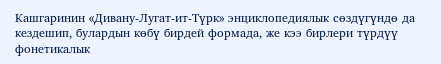Кашгаринин «Дивану-Лугат-ит-Түрк» энциклопедиялык сөздүгүндө да кездешип, булардын көбү бирдей формада, же кээ бирлери түрдүү фонетикалык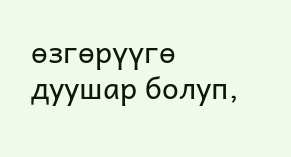өзгөрүүгө дуушар болуп,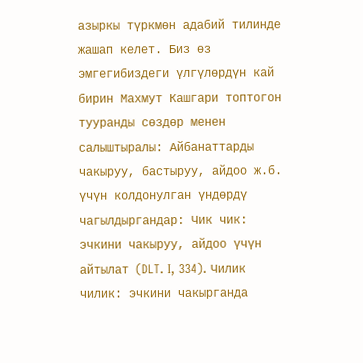азыркы түркмөн адабий тилинде жашап келет. Биз өз эмгегибиздеги үлгүлөрдүн кай бирин Махмут Кашгари топтогон тууранды сөздөр менен салыштыралы: Айбанаттарды чакыруу, бастыруу, айдоо ж.б. үчүн колдонулган үндөрдү чагылдыргандар: Чик чик: эчкини чакыруу, айдоо үчүн айтылат (DLT. I, 334). Чилик чилик: эчкини чакырганда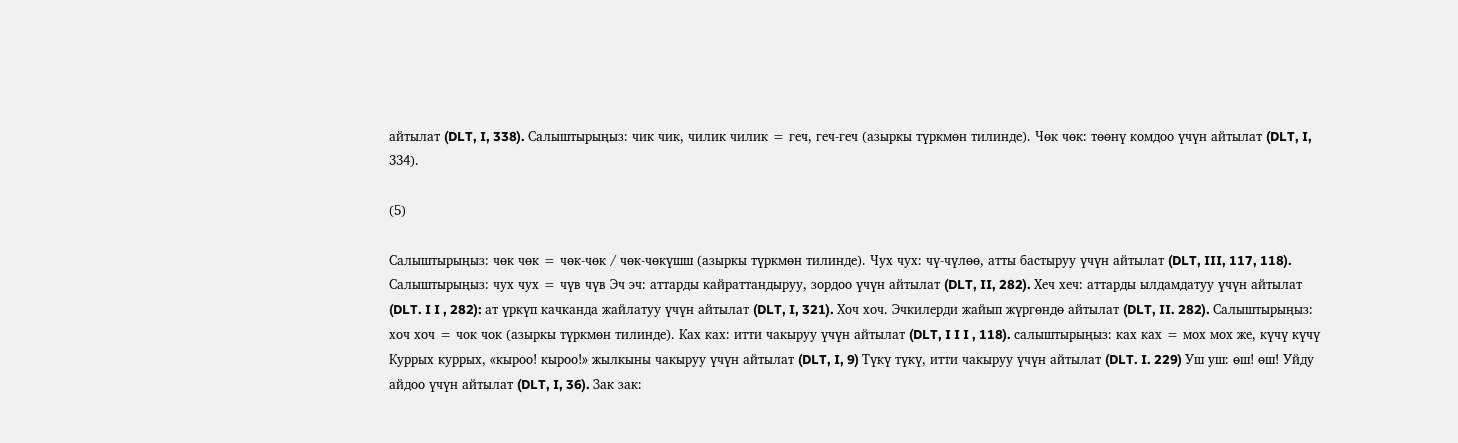айтылат (DLT, I, 338). Салыштырыңыз: чик чик, чилик чилик = геч, геч-геч (азыркы түркмөн тилинде). Чөк чөк: төөнү комдоо үчүн айтылат (DLT, I, 334).

(5)

Салыштырыңыз: чөк чөк = чөк-чөк / чөк-чөкүшш (азыркы түркмөн тилинде). Чух чух: чү-чүлөө, атты бастыруу үчүн айтылат (DLT, III, 117, 118). Салыштырыңыз: чух чух = чүв чүв Эч эч: аттарды кайраттандыруу, зордоо үчүн айтылат (DLT, II, 282). Хеч хеч: аттарды ылдамдатуу үчүн айтылат (DLT. I I , 282): ат үркүп качканда жайлатуу үчүн айтылат (DLT, I, 321). Хоч хоч. Эчкилерди жайып жүргөндө айтылат (DLT, II. 282). Салыштырыңыз: хоч хоч = чок чок (азыркы түркмөн тилинде). Ках ках: итти чакыруу үчүн айтылат (DLT, I I I , 118). салыштырыңыз: ках ках = мох мох же, күчү күчү Куррых куррых, «кыроо! кыроо!» жылкыны чакыруу үчүн айтылат (DLT, I, 9) Түкү түкү, итти чакыруу үчүн айтылат (DLT. I. 229) Уш уш: өш! өш! Уйду айдоо үчүн айтылат (DLT, I, 36). Зак зак: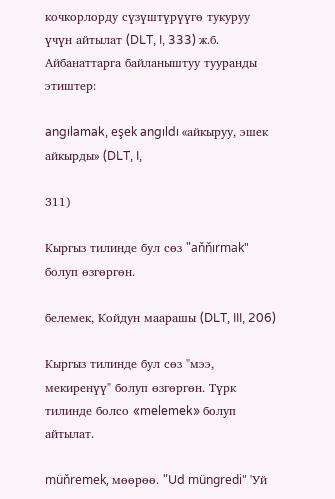кочкорлорду сүзүштүрүүгө тукуруу үчүн айтылат (DLT, I, 333) ж.б. Айбанаттарга байланыштуу тууранды этиштер:

angılamak, eşek angıldı «айкыруу, эшек айкырды» (DLT, I,

311)

Кыргыз тилинде бул сөз "aňňırmak" болуп өзгөргөн.

белемек, Койдун маарашы (DLT, III, 206)

Кыргыз тилинде бул сөз "мээ, мекиренүү" болуп өзгөргөн. Түрк тилинде болсо «melemek» болуп айтылат.

müňremek, мөөрөө. "Ud müngredi" 'Уй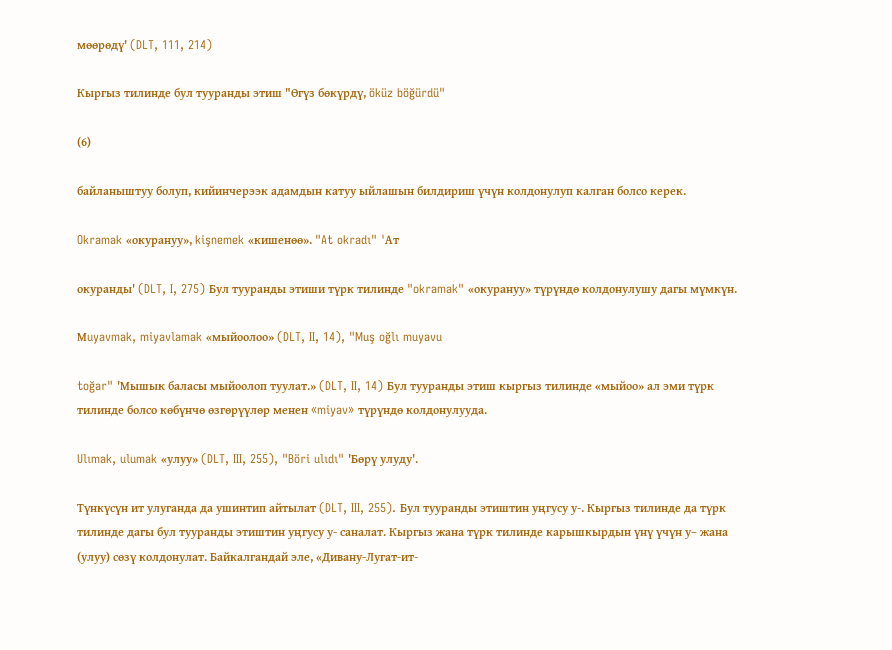мөөрөдү' (DLT, 111, 214)

Кыргыз тилинде бул тууранды этиш "Өгүз бөкүрдү, öküz böğürdü"

(6)

байланыштуу болуп, кийинчерээк адамдын катуу ыйлашын билдириш үчүн колдонулуп калган болсо керек.

Okramak «окурануу», kişnemek «кишенөө». "At okradı" 'Aт

окуранды' (DLT, I, 275) Бул тууранды этиши түрк тилинде "okramak" «окурануу» түрүндө колдонулушу дагы мүмкүн.

Мuyavmak, miyavlamak «мыйоолоо» (DLT, II, 14), "Muş oğlı muyavu

toğar" 'Мышык баласы мыйоолоп туулат.» (DLT, II, 14) Бул тууранды этиш кыргыз тилинде «мыйоо» ал эми түрк тилинде болсо көбүнчө өзгөрүүлөр менен «miyav» түрүндө колдонулууда.

Ulımak, ulumak «улуу» (DLT, III, 255), "Böri ulıdı" 'Бөрү улуду'.

Түнкүсүн ит улуганда да ушинтип айтылат (DLT, III, 255). Бул тууранды этиштин уңгусу у-. Кыргыз тилинде да түрк тилинде дагы бул тууранды этиштин уңгусу у- саналат. Кыргыз жана түрк тилинде карышкырдын үнү үчүн у– жана (улуу) сөзү колдонулат. Байкалгандай эле, «Дивану-Лугат-ит-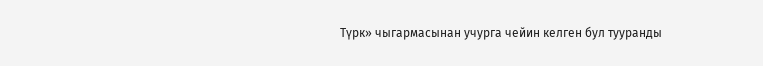Түрк» чыгармасынан учурга чейин келген бул тууранды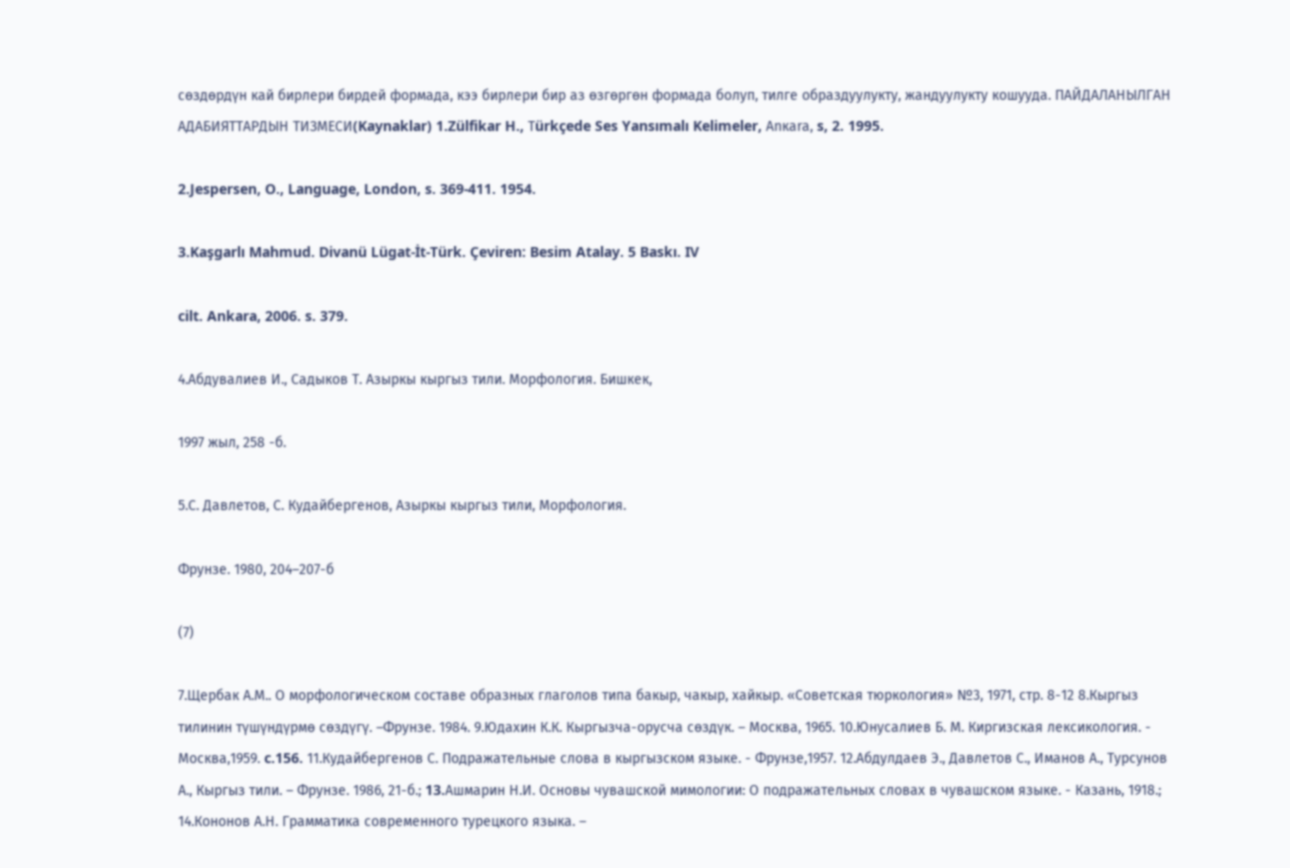сөздөрдүн кай бирлери бирдей формада, кээ бирлери бир аз өзгөргөн формада болуп, тилге образдуулукту, жандуулукту кошууда. ПАЙДАЛАНЫЛГАН АДАБИЯТТАРДЫН ТИЗМЕСИ(Kaynaklar) 1.Zülfikar H., Тürkçede Ses Yansımalı Kelimeler, Аnкаrа, s, 2. 1995.

2.Jespersen, O., Language, London, s. 369-411. 1954.

3.Kaşgarlı Mahmud. Divanü Lügat-İt-Türk. Çeviren: Besim Atalay. 5 Baskı. IV

cilt. Ankara, 2006. s. 379.

4.Абдувалиев И., Садыков Т. Азыркы кыргыз тили. Морфология. Бишкек,

1997 жыл, 258 -б.

5.С. Давлетов, С. Кудайбергенов, Азыркы кыргыз тили, Морфология.

Фрунзе. 1980, 204–207-б

(7)

7.Щербак А.М.. О морфологическом составе образных глаголов типа бакыр, чакыр, хайкыр. «Советская тюркология» №3, 1971, стр. 8-12 8.Кыргыз тилинин түшүндүрмө сөздүгү. –Фрунзе. 1984. 9.Юдахин К.К. Кыргызча-орусча сөздүк. – Москва, 1965. 10.Юнусалиев Б. М. Киргизская лексикология. - Москва,1959. c.156. 11.Кудайбергенов С. Подражательные слова в кыргызском языке. - Фрунзе,1957. 12.Абдулдаев Э., Давлетов С., Иманов А., Турсунов А., Кыргыз тили. – Фрунзе. 1986, 21-б.; 13.Aшмарин Н.И. Основы чувашской мимологии: О подражательных словах в чувашском языке. - Казань, 1918.; 14.Кононов А.Н. Грамматика современного турецкого языка. –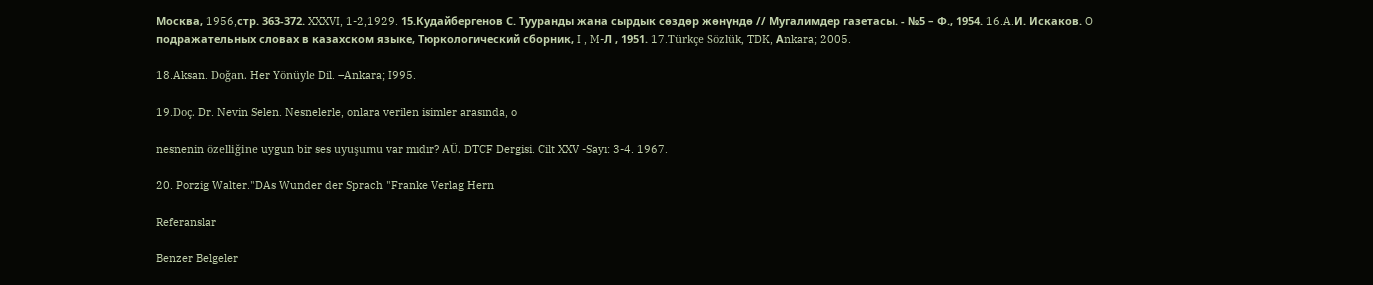Москва, 1956,cтр. 363-372. XXXVI, 1-2,1929. 15.Кудайбергенов С. Тууранды жана сырдык сөздөр жөнүндө // Мугалимдер газетасы. - №5 – Ф., 1954. 16.A.И. Искаков. O подражательных словах в казахском языке, Тюркологический сборник, I , M-Л , 1951. 17.Türkçe Sözlük, TDK, Аnkara; 2005.

18.Aksan. Doğan. Her Yönüyle Dil. –Ankara; I995.

19.Doç. Dr. Nevin Selen. Nesnelerle, onlara verilen isimler arasında, o

nesnenin özelliğine uygun bir ses uyuşumu var mıdır? AÜ. DTCF Dergisi. Cilt XXV -Sayı: 3-4. 1967.

20. Porzig Walter."DAs Wunder der Sprach "Franke Verlag Hern

Referanslar

Benzer Belgeler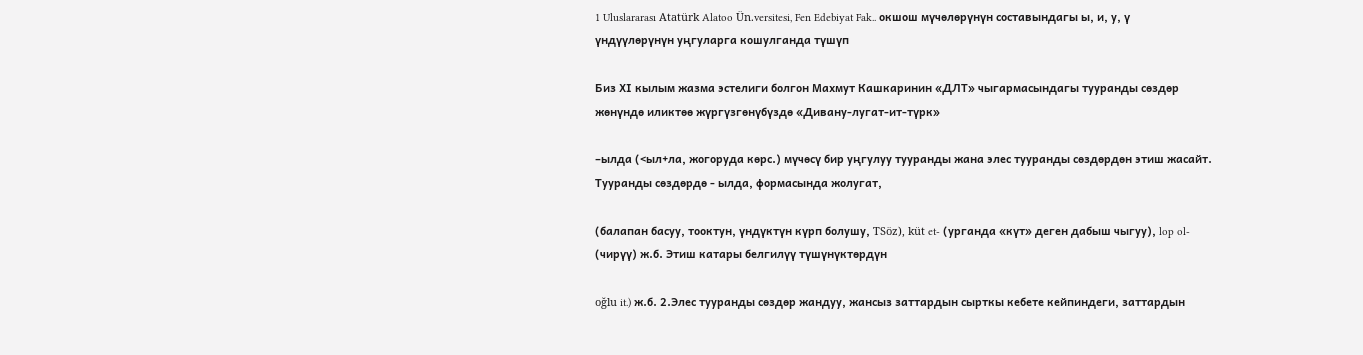1 Uluslararası Atatürk Alatoo Ün.versitesi, Fen Edebiyat Fak.. окшош мүчөлөрүнүн составындагы ы, и, у, ү үндүүлөрүнүн уңгуларга кошулганда түшүп

Биз ХІ кылым жазма эстелиги болгон Махмут Кашкаринин «ДЛТ» чыгармасындагы тууранды сөздөр жөнүндө иликтөө жүргүзгөнүбүздө «Дивану-лугат-ит-түрк»

–ылда (<ыл+ла, жогоруда көрс.) мүчөсү бир уңгулуу тууранды жана элес тууранды сөздөрдөн этиш жасайт. Тууранды сөздөрдө - ылда, формасында жолугат,

(балапан басуу, тооктун, үндүктүн күрп болушу, TSöz), küt et- (урганда «күт» деген дабыш чыгуу), lop ol- (чирүү) ж.б. Этиш катары белгилүү түшүнүктөрдүн

oğlu it.) ж.б. 2.Элес тууранды сөздөр жандуу, жансыз заттардын сырткы кебете кейпиндеги, заттардын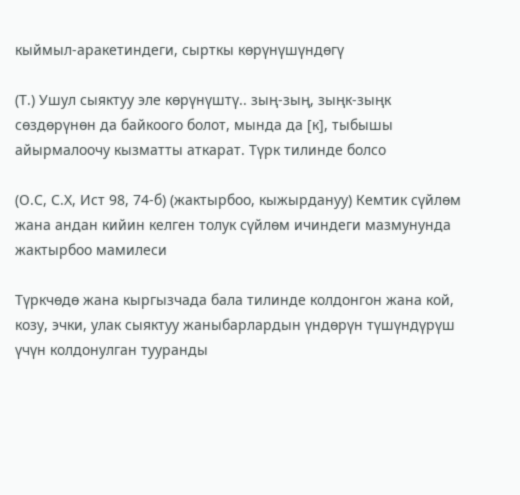кыймыл-аракетиндеги, сырткы көрүнүшүндөгү

(Т.) Ушул сыяктуу эле көрүнүштү.. зың-зың, зыңк-зыңк сөздөрүнөн да байкоого болот, мында да [к], тыбышы айырмалоочу кызматты аткарат. Түрк тилинде болсо

(О.С, С.Х, Ист 98, 74-б) (жактырбоо, кыжырдануу) Кемтик сүйлөм жана андан кийин келген толук сүйлөм ичиндеги мазмунунда жактырбоо мамилеси

Түркчөдө жана кыргызчада бала тилинде колдонгон жана кой, козу, эчки, улак сыяктуу жаныбарлардын үндөрүн түшүндүрүш үчүн колдонулган тууранды